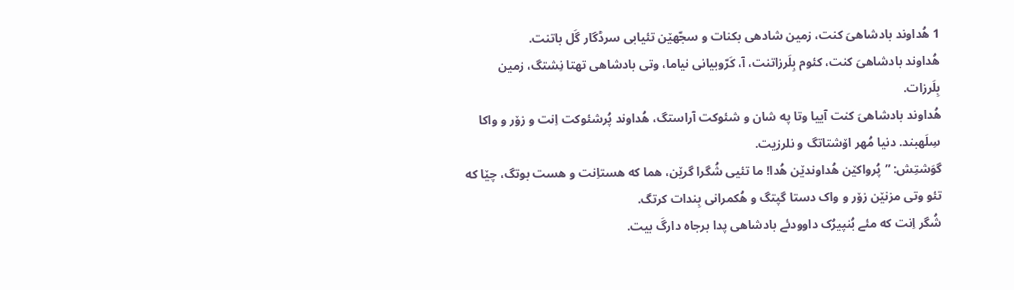1 هُداوند بادشاهیَ کنت، زمین شادهی بکنات و سجّهێن تئیابی سرڈگار گَل باتنت.
هُداوند بادشاهیَ کنت، کئوم بِلَرزاتنت، آ، کَرّوبیانی نیاما، وتی بادشاهی تهتا نِشتگ، زمین بِلَرزات.
هُداوند بادشاهیَ کنت آییا وتا په شان و شئوکت آراستگ، هُداوند پُرشئوکت اِنت و زۆر و واکا سِلَهبند. دنیا مُهر اۆشتاتگ و نلرزیت.
گوَشتِش: ”پُرواکێن هُداوندێن هُدا! ما تئیی شُگرا گرێن، هما که هستاِنت و هست بوتگ، چێا که تئو وتی مزنێن زۆر و واک دستا گپتگ و هُکمرانی بِندات کرتگ.
شُگر اِنت که مئے بُنپیرُک داوودئے بادشاهی پدا برجاه دارگَ بیت.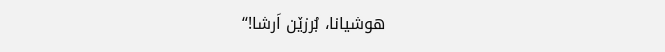هوشیانا، بُرزێن اَرشا!“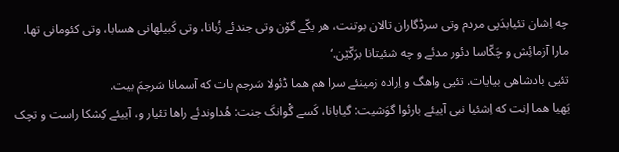چه اِشان تئیابدَپی مردم وتی سرڈگاران تالان بوتنت، هر یکّے گۆن وتی جندئے زُبانا، وتی کَبیلهانی هسابا، وتی کئومانی تها.
مارا آزمائِش و چَکّاسا دئور مدئے و چه شئیتانا برَکّێن.‘
تئیی بادشاهی بیایات. تئیی واهگ و اِراده زمینئے سرا هم هما ڈئولا سَرجم بات که آسمانا سَرجمَ بیت.
یَهیا هما اِنت که اِشئیا نبی آییئے بارئوا گوَشیت: گیابانا، کَسے گْوانکَ جنت: هُداوندئے راها تئیار و، آییئے کِشکا راست و تچک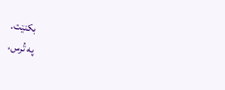بکنێت.
په تُرس،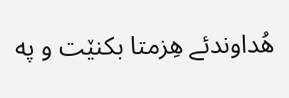هُداوندئے هِزمتا بکنێت و په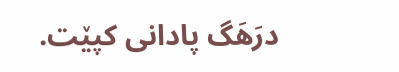درَهَگ پادانی کپێت.